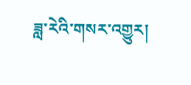ཟླ་རེའི་གསར་འགྱུར།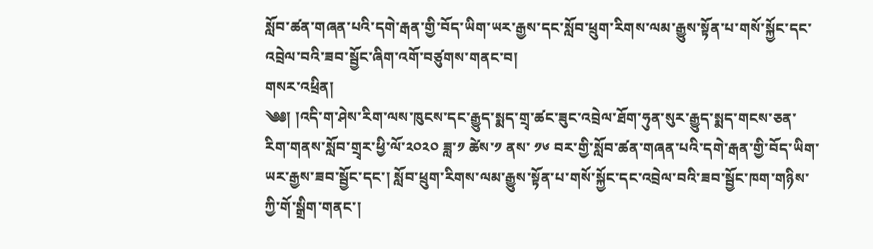སློབ་ཚན་གཞན་པའི་དགེ་རྒན་གྱི་བོད་ཡིག་ཡར་རྒྱས་དང་སློབ་ཕྲུག་རིགས་ལམ་རྒྱུས་སྟོན་པ་གསོ་སྐྱོང་དང་འབྲེལ་བའི་ཟབ་སྦྱོང་ཞིག་འགོ་བཙུགས་གནང་བ།
གསར་འཕྲིན།
༄༅། །འདི་ག་ཤེས་རིག་ལས་ཁུངས་དང་རྒྱུད་སྨད་གྲྭ་ཚང་ཟུང་འབྲེལ་ཐོག་ཧུན་སུར་རྒྱུད་སྨད་གངས་ཅན་རིག་གནས་སློབ་གྲྭར་ཕྱི་ལོ་༢༠༢༠ ཟླ་༡ ཚེས་༡ ནས་ ༡༦ བར་གྱི་སློབ་ཚན་གཞན་པའི་དགེ་རྒན་གྱི་བོད་ཡིག་ཡར་རྒྱས་ཟབ་སྦྱོང་དང་། སློབ་ཕྲུག་རིགས་ལམ་རྒྱུས་སྟོན་པ་གསོ་སྐྱོང་དང་འབྲེལ་བའི་ཟབ་སྦྱོང་ཁག་གཉིས་ཀྱི་གོ་སྒྲིག་གནང་།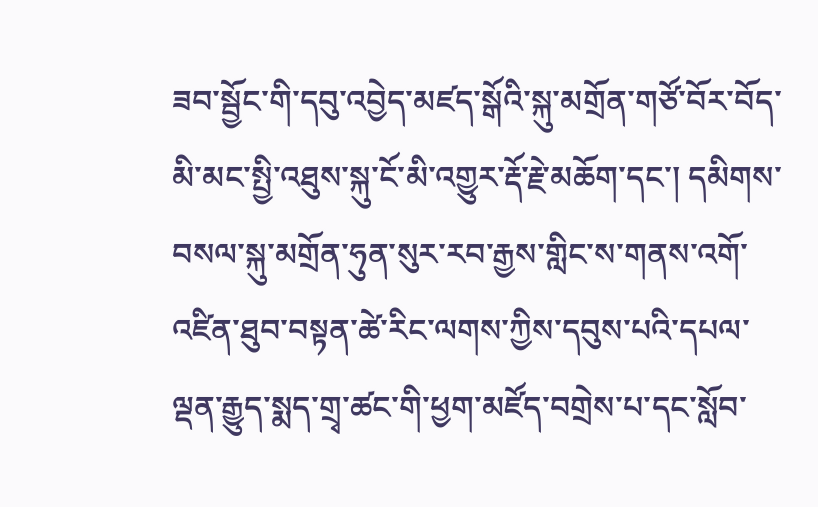ཟབ་སྦྱོང་གི་དབུ་འབྱེད་མཛད་སྒོའི་སྐུ་མགྲོན་གཙོ་བོར་བོད་མི་མང་སྤྱི་འཐུས་སྐུ་ངོ་མི་འགྱུར་རྡོ་རྗེ་མཆོག་དང་། དམིགས་བསལ་སྐུ་མགྲོན་ཧུན་སུར་རབ་རྒྱས་གླིང་ས་གནས་འགོ་འཛིན་ཐུབ་བསྟན་ཚེ་རིང་ལགས་ཀྱིས་དབུས་པའི་དཔལ་ལྡན་རྒྱུད་སྨད་གྲྭ་ཚང་གི་ཕྱག་མཛོད་བགྲེས་པ་དང་སློབ་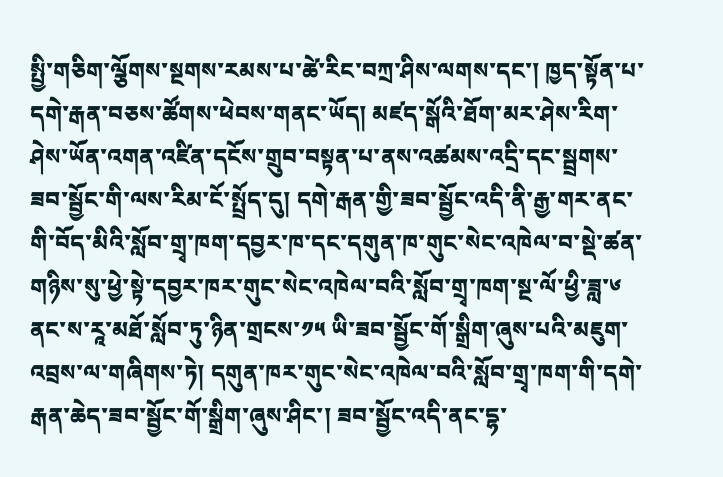སྤྱི་གཅིག་ལྕོགས་སྔགས་རམས་པ་ཚེ་རིང་བཀྲ་ཤིས་ལགས་དང་། ཁྱད་སྟོན་པ་དགེ་རྒན་བཅས་ཚོགས་ཕེབས་གནང་ཡོད། མཛད་སྒོའི་ཐོག་མར་ཤེས་རིག་ཤེས་ཡོན་འགན་འཛིན་དངོས་གྲུབ་བསྟན་པ་ནས་འཚམས་འདྲི་དང་སྦྲགས་ཟབ་སྦྱོང་གི་ལས་རིམ་ངོ་སྤྲོད་དུ། དགེ་རྒན་གྱི་ཟབ་སྦྱོང་འདི་ནི་རྒྱ་གར་ནང་གི་བོད་མིའི་སློབ་གྲྭ་ཁག་དབྱར་ཁ་དང་དགུན་ཁ་གུང་སེང་འཁེལ་བ་སྡེ་ཚན་གཉིས་སུ་ཕྱེ་སྟེ་དབྱར་ཁར་གུང་སེང་འཁེལ་བའི་སློབ་གྲྭ་ཁག་སྔ་ལོ་ཕྱི་ཟླ་༦ ནང་ས་རཱ་མཐོ་སློབ་ཏུ་ཉིན་གྲངས་༡༥ ཡི་ཟབ་སྦྱོང་གོ་སྒྲིག་ཞུས་པའི་མཇུག་འབྲས་ལ་གཞིགས་ཏེ། དགུན་ཁར་གུང་སེང་འཁེལ་བའི་སློབ་གྲྭ་ཁག་གི་དགེ་རྒན་ཆེད་ཟབ་སྦྱོང་གོ་སྒྲིག་ཞུས་ཤིང་། ཟབ་སྦྱོང་འདི་ནང་དྷ་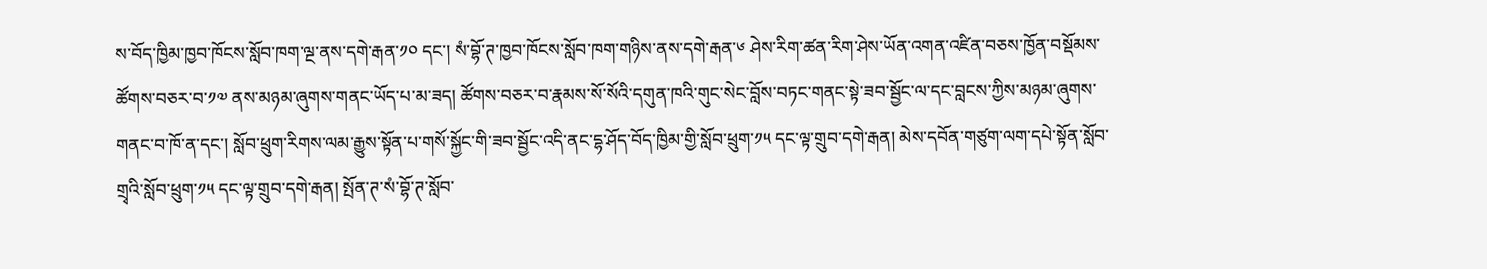ས་བོད་ཁྱིམ་ཁྱབ་ཁོངས་སློབ་ཁག་ལྔ་ནས་དགེ་རྒན་༡༠ དང་། སཾ་བྷོ་ཊ་ཁྱབ་ཁོངས་སློབ་ཁག་གཉིས་ནས་དགེ་རྒན་༦ ཤེས་རིག་ཚན་རིག་ཤེས་ཡོན་འགན་འཛིན་བཅས་ཁྱོན་བསྡོམས་ཚོགས་བཅར་བ་༡༧ ནས་མཉམ་ཞུགས་གནང་ཡོད་པ་མ་ཟད། ཚོགས་བཅར་བ་རྣམས་སོ་སོའི་དགུན་ཁའི་གུང་སེང་བློས་བཏང་གནང་སྟེ་ཟབ་སྦྱོང་ལ་དང་བླངས་ཀྱིས་མཉམ་ཞུགས་གནང་བ་ཁོ་ན་དང་། སློབ་ཕྲུག་རིགས་ལམ་རྒྱུས་སྟོན་པ་གསོ་སྐྱོང་གི་ཟབ་སྦྱོང་འདི་ནང་དྷ་ཤོད་བོད་ཁྱིམ་གྱི་སློབ་ཕྲུག་༡༥ དང་ལྟ་གྲུབ་དགེ་རྒན། མེས་དབོན་གཙུག་ལག་དཔེ་སྟོན་སློབ་གྲྭའི་སློབ་ཕྲུག་༡༥ དང་ལྟ་གྲུབ་དགེ་རྒན། སྤོན་ཊ་སཾ་བྷོ་ཊ་སློབ་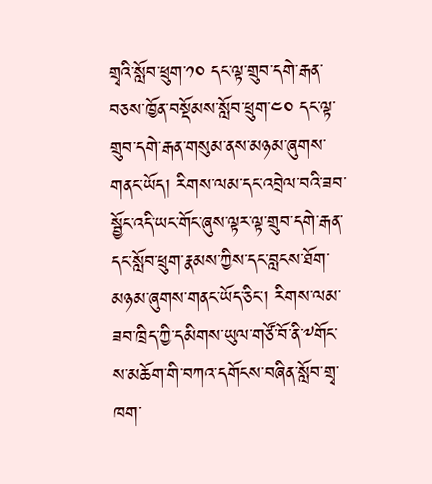གྲྭའི་སློབ་ཕྲུག་༡༠ དང་ལྟ་གྲུབ་དགེ་རྒན་བཅས་ཁྱོན་བསྡོམས་སློབ་ཕྲུག་༤༠ དང་ལྟ་གྲུབ་དགེ་རྒན་གསུམ་ནས་མཉམ་ཞུགས་གནང་ཡོད། རིགས་ལམ་དང་འབྲེལ་བའི་ཟབ་སྦྱོང་འདི་ཡང་གོང་ཞུས་ལྟར་ལྟ་གྲུབ་དགེ་རྒན་དང་སློབ་ཕྲུག་རྣམས་ཀྱིས་དང་བླངས་ཐོག་མཉམ་ཞུགས་གནང་ཡོད་ཅིང་། རིགས་ལམ་ཟབ་ཁྲིད་ཀྱི་དམིགས་ཡུལ་གཙོ་བོ་ནི་༸གོང་ས་མཆོག་གི་བཀའ་དགོངས་བཞིན་སློབ་གྲྭ་ཁག་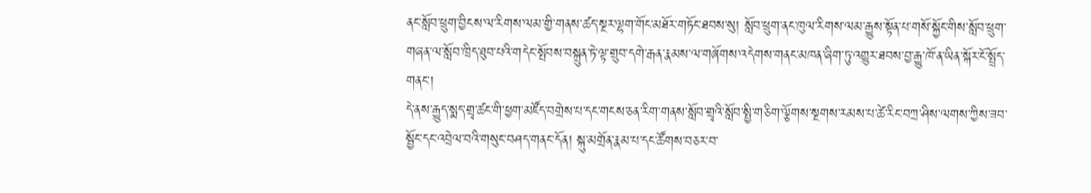ནང་སློབ་ཕྲུག་བྱིངས་ལ་རིགས་ལམ་གྱི་གནས་ཚད་སྔར་ལྷག་གོང་མཐོར་གཏོང་ཐབས་སུ། སློབ་ཕྲུག་ནང་ཁུལ་རིགས་ལམ་རྒྱུས་སྟོན་པ་གསོ་སྐྱོང་གིས་སློབ་ཕྲུག་གཞན་ལ་སློབ་ཁྲིད་ཐུབ་པའི་གདེང་སྤོབས་བསྐྲུན་ཏེ་ལྟ་གྲུབ་དགེ་རྒན་རྣམས་ལ་གཞོགས་འདེགས་གནང་མཁན་ཞིག་ཏུ་འགྱུར་ཐབས་བྱ་རྒྱུ་ཁོ་ན་ཡིན་སྐོར་ངོ་སྤྲོད་གནང་།
དེ་ནས་རྒྱུད་སྨད་གྲྭ་ཚང་གི་ཕྱག་མཛོད་བགྲེས་པ་དང་གངས་ཅན་རིག་གནས་སློབ་གྲྭའི་སློབ་སྤྱི་གཅིག་ལྕོགས་སྔགས་རམས་པ་ཚེ་རིང་བཀྲ་ཤིས་ལགས་ཀྱིས་ཟབ་སྦྱོང་དང་འབྲེལ་བའི་གསུང་བཤད་གནང་དོན། སྐུ་མགྲོན་རྣམ་པ་དང་ཚོགས་བཅར་བ་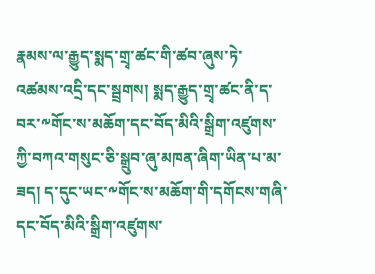རྣམས་ལ་རྒྱུད་སྨད་གྲྭ་ཚང་གི་ཚབ་ཞུས་ཏེ་འཚམས་འདྲི་དང་སྦྲགས། སྨད་རྒྱུད་གྲྭ་ཚང་ནི་ད་བར་༸གོང་ས་མཆོག་དང་བོད་མིའི་སྒྲིག་འཛུགས་ཀྱི་བཀའ་གསུང་ཅི་སྒྲུབ་ཞུ་མཁན་ཞིག་ཡིན་པ་མ་ཟད། ད་དུང་ཡང་༸གོང་ས་མཆོག་གི་དགོངས་གཞི་དང་བོད་མིའི་སྒྲིག་འཛུགས་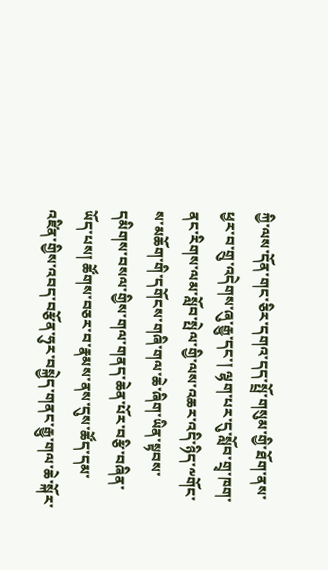ཀྱི་ལས་དོན་གང་ཅིར་དགའ་དད་སྤྲོ་གསུམ་གྱི་ཐོག་ནས་ཕྱར་བ་གྲུ་འདེགས་ཞུ་རྒྱུ་དང་། ལྷག་པར་དུ་སློབ་གྲྭ་ཁག་ནང་རིགས་ལམ་སློབ་སྤེལ་གྱི་ལས་འཆར་འདི་ཉིད་༸གོང་ས་མཆོག་གི་དགོངས་གཞི་གལ་ཆེ་ཞིག་ཡིན་སྟབས་དམིགས་བསལ་གྱིས་གལ་གནད་ཆེན་པོར་བརྩི་བཞིན་ཡོད་པས། ཚོགས་བཅར་བ་རྣམས་ནས་དུས་ཚོད་དམ་འཛིན་གྱིས་འབད་བརྩོན་ཧུར་བསྐྱེད་གནང་རྒྱུ་གལ་ཆེ་སྐོར་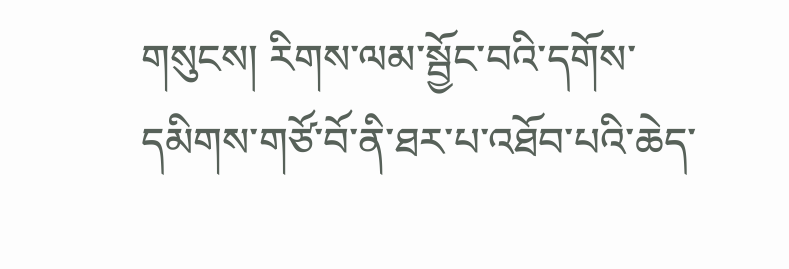གསུངས། རིགས་ལམ་སྦྱོང་བའི་དགོས་དམིགས་གཙོ་བོ་ནི་ཐར་པ་འཐོབ་པའི་ཆེད་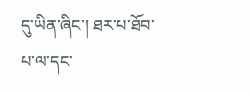དུ་ཡིན་ཞིང་། ཐར་པ་ཐོབ་པ་ལ་དང་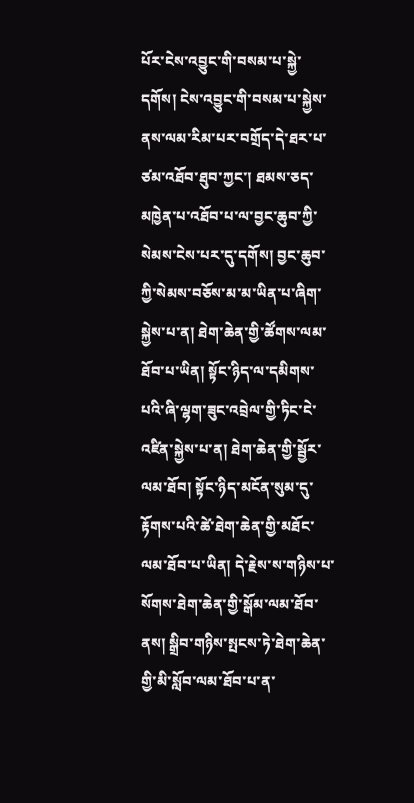པོར་ངེས་འབྱུང་གི་བསམ་པ་སྐྱེ་དགོས། ངེས་འབྱུང་གི་བསམ་པ་སྐྱེས་ནས་ལམ་རིམ་པར་བགྲོད་དེ་ཐར་པ་ཙམ་འཐོབ་ཐུབ་ཀྱང་། ཐམས་ཅད་མཁྱེན་པ་འཐོབ་པ་ལ་བྱང་ཆུབ་ཀྱི་སེམས་ངེས་པར་དུ་དགོས། བྱང་ཆུབ་ཀྱི་སེམས་བཅོས་མ་མ་ཡིན་པ་ཞིག་སྐྱེས་པ་ན། ཐེག་ཆེན་གྱི་ཚོགས་ལམ་ཐོབ་པ་ཡིན། སྟོང་ཉིད་ལ་དམིགས་པའི་ཞི་ལྷག་ཟུང་འབྲེལ་གྱི་ཏིང་ངེ་འཛིན་སྐྱེས་པ་ན། ཐེག་ཆེན་གྱི་སྦྱོར་ལམ་ཐོབ། སྟོང་ཉིད་མངོན་སུམ་དུ་རྟོགས་པའི་ཚེ་ཐེག་ཆེན་གྱི་མཐོང་ལམ་ཐོབ་པ་ཡིན། དེ་རྗེས་ས་གཉིས་པ་སོགས་ཐེག་ཆེན་གྱི་སྒོམ་ལམ་ཐོབ་ནས། སྒྲིབ་གཉིས་སྤངས་ཏེ་ཐེག་ཆེན་གྱི་མི་སློབ་ལམ་ཐོབ་པ་ན་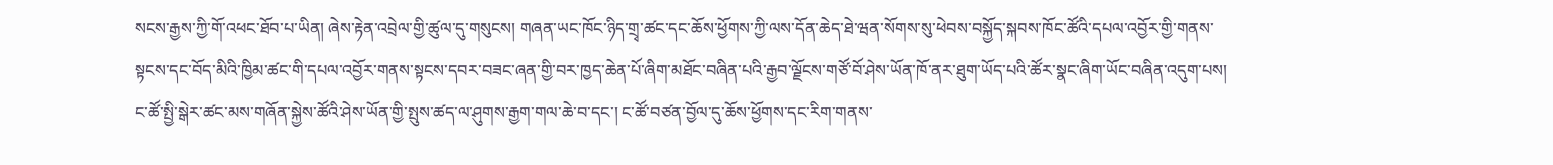སངས་རྒྱས་ཀྱི་གོ་འཕང་ཐོབ་པ་ཡིན། ཞེས་རྟེན་འབྲེལ་གྱི་ཚུལ་དུ་གསུངས། གཞན་ཡང་ཁོང་ཉིད་གྲྭ་ཚང་དང་ཆོས་ཕྱོགས་ཀྱི་ལས་དོན་ཆེད་ཐེ་ཝན་སོགས་སུ་ཕེབས་བསྐྱོད་སྐབས་ཁོང་ཚོའི་དཔལ་འབྱོར་གྱི་གནས་སྟངས་དང་བོད་མིའི་ཁྱིམ་ཚང་གི་དཔལ་འབྱོར་གནས་སྟངས་དབར་བཟང་ཞན་གྱི་བར་ཁྱད་ཆེན་པོ་ཞིག་མཐོང་བཞིན་པའི་རྒྱབ་ལྗོངས་གཙོ་བོ་ཤེས་ཡོན་ཁོ་ནར་ཐུག་ཡོད་པའི་ཚོར་སྣང་ཞིག་ཡོང་བཞིན་འདུག་པས། ང་ཚོ་སྤྱི་སྒེར་ཚང་མས་གཞོན་སྐྱེས་ཚོའི་ཤེས་ཡོན་གྱི་སྤུས་ཚད་ལ་ཤུགས་རྒྱག་གལ་ཆེ་བ་དང་། ང་ཚོ་བཙན་བྱོལ་དུ་ཆོས་ཕྱོགས་དང་རིག་གནས་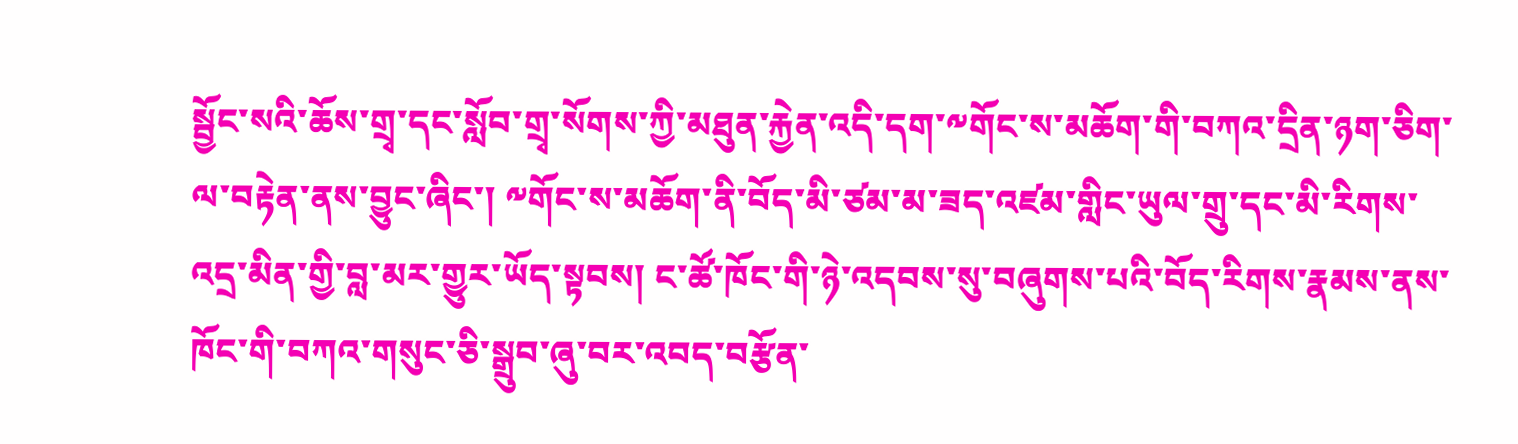སྦྱོང་སའི་ཆོས་གྲྭ་དང་སློབ་གྲྭ་སོགས་ཀྱི་མཐུན་རྐྱེན་འདི་དག་༸གོང་ས་མཆོག་གི་བཀའ་དྲིན་ཉག་ཅིག་ལ་བརྟེན་ནས་བྱུང་ཞིང་། ༸གོང་ས་མཆོག་ནི་བོད་མི་ཙམ་མ་ཟད་འཛམ་གླིང་ཡུལ་གྲུ་དང་མི་རིགས་འདྲ་མིན་གྱི་བླ་མར་གྱུར་ཡོད་སྟབས། ང་ཚོ་ཁོང་གི་ཉེ་འདབས་སུ་བཞུགས་པའི་བོད་རིགས་རྣམས་ནས་ཁོང་གི་བཀའ་གསུང་ཅི་སྒྲུབ་ཞུ་བར་འབད་བརྩོན་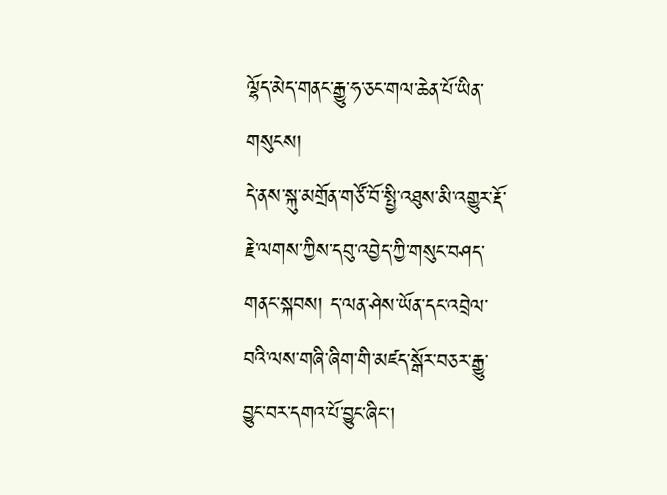ལྷོད་མེད་གནང་རྒྱུ་ཧ་ཅང་གལ་ཆེན་པོ་ཡིན་གསུངས།
དེ་ནས་སྐུ་མགྲོན་གཙོ་བོ་སྤྱི་འཐུས་མི་འགྱུར་རྡོ་རྗེ་ལགས་ཀྱིས་དབུ་འབྱེད་ཀྱི་གསུང་བཤད་གནང་སྐབས། ད་ལན་ཤེས་ཡོན་དང་འབྲེལ་བའི་ལས་གཞི་ཞིག་གི་མཛད་སྒོར་བཅར་རྒྱུ་བྱུང་བར་དགའ་པོ་བྱུང་ཞིང་།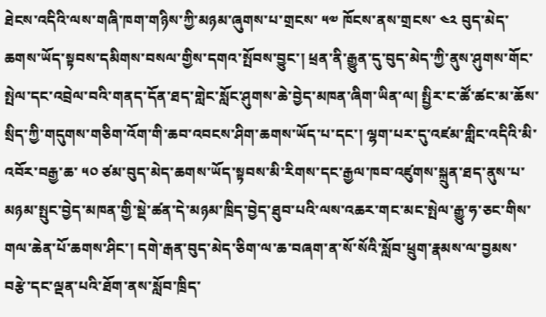ཐེངས་འདིའི་ལས་གཞི་ཁག་གཉིས་ཀྱི་མཉམ་ཞུགས་པ་གྲངས་ ༥༧ ཁོངས་ནས་གྲངས་ ༤༢ བུད་མེད་ཆགས་ཡོད་སྟབས་དམིགས་བསལ་གྱིས་དགའ་སྤོབས་བྱུང་། ཕྲན་ནི་རྒྱུན་དུ་བུད་མེད་ཀྱི་ནུས་ཤུགས་གོང་སྤེལ་དང་འབྲེལ་བའི་གནད་དོན་ཐད་གླེང་སློང་ཤུགས་ཆེ་བྱེད་མཁན་ཞིག་ཡིན་ལ། སྤྱིར་ང་ཚོ་ཚང་མ་ཆོས་སྲིད་ཀྱི་གདུགས་གཅིག་འོག་གི་ཆབ་འབངས་ཤིག་ཆགས་ཡོད་པ་དང་། ལྷག་པར་དུ་འཛམ་གླིང་འདིའི་མི་འབོར་བརྒྱ་ཆ་ ༥༠ ཙམ་བུད་མེད་ཆགས་ཡོད་སྟབས་མི་རིགས་དང་རྒྱལ་ཁབ་འཛུགས་སྐྲུན་ཐད་ནུས་པ་མཉམ་སྤུང་བྱེད་མཁན་གྱི་སྡེ་ཚན་དེ་མཉམ་ཁྲིད་བྱེད་ཐུབ་པའི་ལས་འཆར་གང་མང་སྤེལ་རྒྱུ་ཧ་ཅང་གིས་གལ་ཆེན་པོ་ཆགས་ཤིང་། དགེ་རྒན་བུད་མེད་ཅིག་ལ་ཆ་བཞག་ན་སོ་སོའི་སློབ་ཕྲུག་རྣམས་ལ་བྱམས་བརྩེ་དང་ལྡན་པའི་ཐོག་ནས་སློབ་ཁྲིད་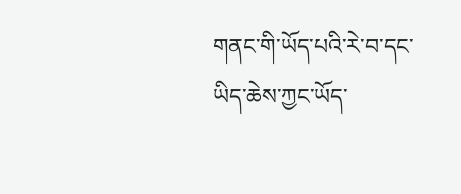གནང་གི་ཡོད་པའི་རེ་བ་དང་ཡིད་ཆེས་ཀྱང་ཡོད་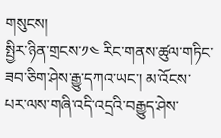གསུངས།
སྤྱིར་ཉིན་གྲངས་༡༤ རིང་གནས་ཚུལ་གཏིང་ཟབ་ཅིག་ཤེས་རྒྱུ་དཀའ་ཡང་། མ་འོངས་པར་ལས་གཞི་འདི་འདྲའི་བརྒྱུད་ཤེས་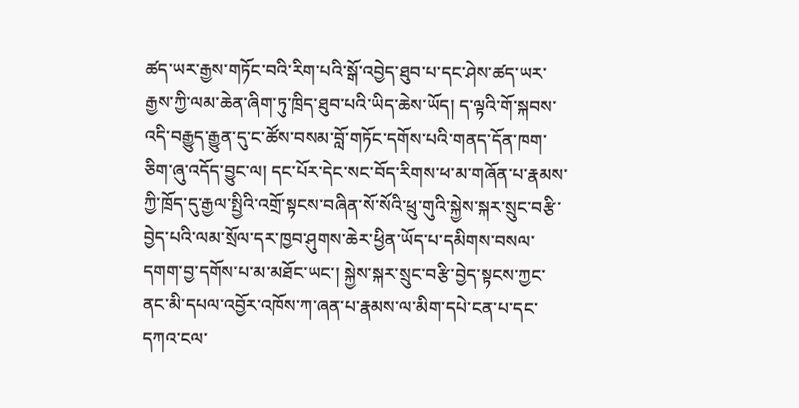ཚད་ཡར་རྒྱས་གཏོང་བའི་རིག་པའི་སྒོ་འབྱེད་ཐུབ་པ་དང་ཤེས་ཚད་ཡར་རྒྱས་ཀྱི་ལམ་ཆེན་ཞིག་ཏུ་ཁྲིད་ཐུབ་པའི་ཡིད་ཆེས་ཡོད། ད་ལྟའི་གོ་སྐབས་འདི་བརྒྱུད་རྒྱུན་དུ་ང་ཚོས་བསམ་བློ་གཏོང་དགོས་པའི་གནད་དོན་ཁག་ཅིག་ཞུ་འདོད་བྱུང་ལ། དང་པོར་དེང་སང་བོད་རིགས་ཕ་མ་གཞོན་པ་རྣམས་ཀྱི་ཁྲོད་དུ་རྒྱལ་སྤྱིའི་འགྲོ་སྟངས་བཞིན་སོ་སོའི་ཕྲུ་གུའི་སྐྱེས་སྐར་སྲུང་བརྩི་བྱེད་པའི་ལམ་སྲོལ་དར་ཁྱབ་ཤུགས་ཆེར་ཕྱིན་ཡོད་པ་དམིགས་བསལ་དགག་བྱ་དགོས་པ་མ་མཐོང་ཡང་། སྐྱེས་སྐར་སྲུང་བརྩི་བྱེད་སྟངས་ཀྱང་ནང་མི་དཔལ་འབྱོར་འཁོས་ཀ་ཞན་པ་རྣམས་ལ་མིག་དཔེ་ངན་པ་དང་དཀའ་ངལ་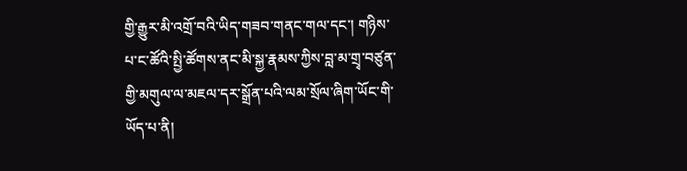གྱི་རྒྱུར་མི་འགྲོ་བའི་ཡིད་གཟབ་གནང་གལ་དང་། གཉིས་པ་ང་ཚོའི་སྤྱི་ཚོགས་ནང་མི་སྐྱ་རྣམས་ཀྱིས་བླ་མ་གྲྭ་བཙུན་གྱི་མགུལ་ལ་མཇལ་དར་སྒྲོན་པའི་ལམ་སྲོལ་ཞིག་ཡོང་གི་ཡོད་པ་ནི།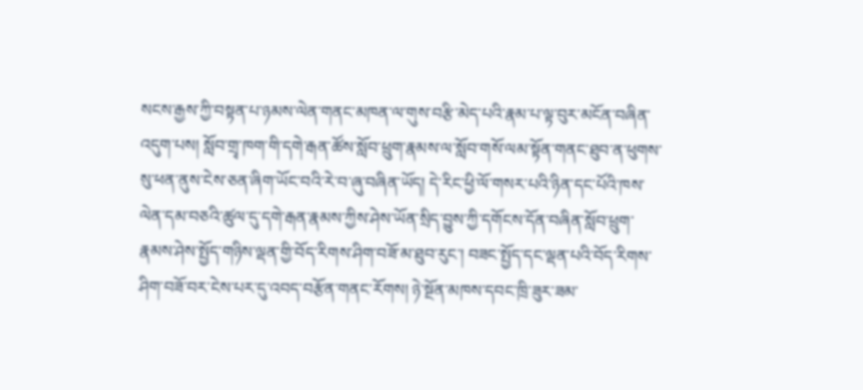སངས་རྒྱས་ཀྱི་བསྟན་པ་ཉམས་ལེན་གནང་མཁན་ལ་གུས་བརྩི་མེད་པའི་རྣམ་པ་ལྟ་བུར་མངོན་བཞིན་འདུག་པས། སློབ་གྲྭ་ཁག་གི་དགེ་རྒན་ཚོས་སློབ་ཕྲུག་རྣམས་ལ་སློབ་གསོ་ལམ་སྟོན་གནང་ཐུབ་ན་ཕུགས་སུ་ཕན་ནུས་ངེས་ཅན་ཞིག་ཡོང་བའི་རེ་བ་ཞུ་བཞིན་ཡོད། དེ་རིང་ཕྱི་ལོ་གསར་པའི་ཉིན་དང་པོའི་ཁས་ལེན་དམ་བཅའི་ཚུལ་དུ་དགེ་རྒན་རྣམས་ཀྱིས་ཤེས་ཡོན་སྲིད་བྱུས་ཀྱི་དགོངས་དོན་བཞིན་སློབ་ཕྲུག་རྣམས་ཤེས་སྤྱོད་གཉིས་ལྡན་གྱི་བོད་རིགས་ཤིག་བཟོ་མ་ཐུབ་རུང་། བཟང་སྤྱོད་དང་ལྡན་པའི་བོད་རིགས་ཤིག་བཟོ་བར་ངེས་པར་དུ་འབད་བརྩོན་གནང་རོགས། ཉེ་སྔོན་མཁས་དབང་ཁྲི་ཟུར་ཟམ་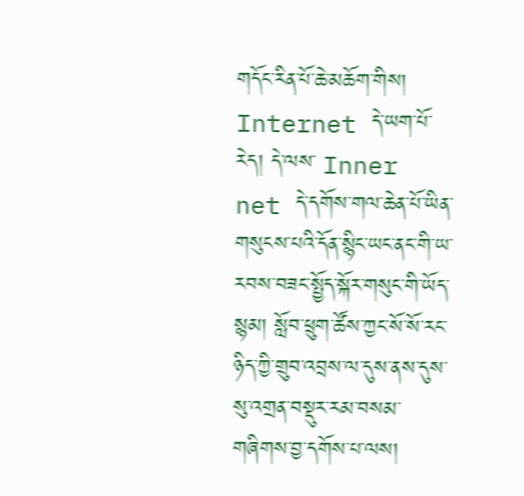གདོང་རིན་པོ་ཆེ་མཆོག་གིས། Internet དེ་ཡག་པོ་རེད། དེ་ལས་ Inner net དེ་དགོས་གལ་ཆེན་པོ་ཡིན་གསུངས་པའི་དོན་སྙིང་ཡང་ནང་གི་ཡ་རབས་བཟང་སྤྱོད་སྐོར་གསུང་གི་ཡོད་སྙམ། སློབ་ཕྲུག་ཚོས་ཀྱང་སོ་སོ་རང་ཉིད་ཀྱི་གྲུབ་འབྲས་ལ་དུས་ནས་དུས་སུ་འགྲན་བསྡུར་རམ་བསམ་གཞིགས་བྱ་དགོས་པ་ལས།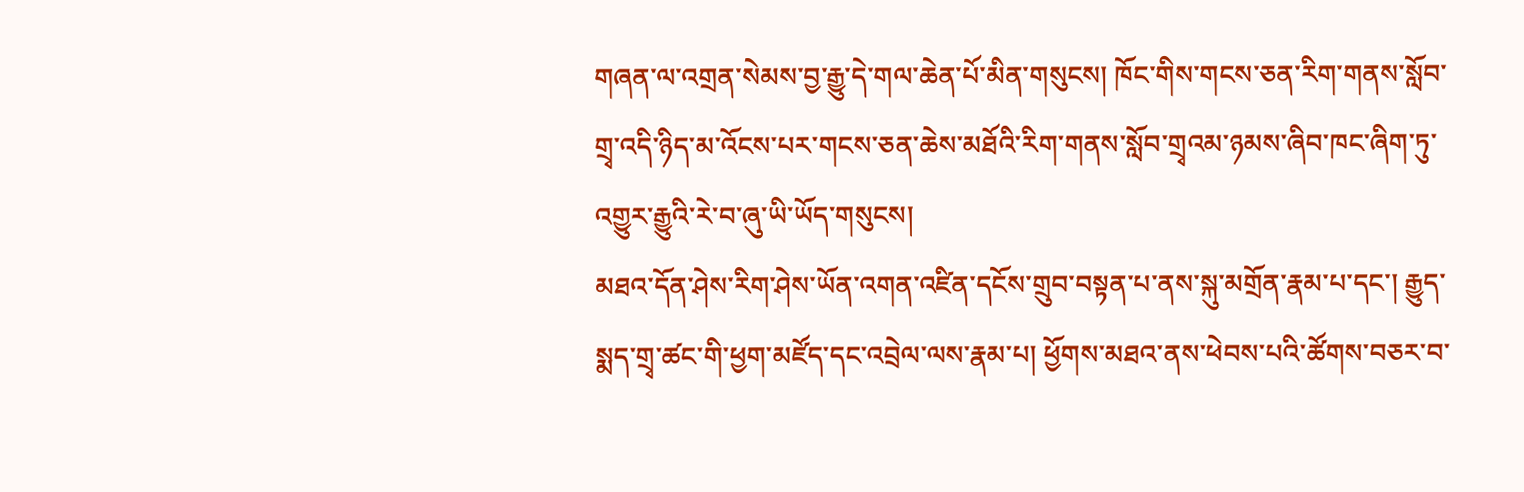གཞན་ལ་འགྲན་སེམས་བྱ་རྒྱུ་དེ་གལ་ཆེན་པོ་མིན་གསུངས། ཁོང་གིས་གངས་ཅན་རིག་གནས་སློབ་གྲྭ་འདི་ཉིད་མ་འོངས་པར་གངས་ཅན་ཆེས་མཐོའི་རིག་གནས་སློབ་གྲྭའམ་ཉམས་ཞིབ་ཁང་ཞིག་ཏུ་འགྱུར་རྒྱུའི་རེ་བ་ཞུ་ཡི་ཡོད་གསུངས།
མཐའ་དོན་ཤེས་རིག་ཤེས་ཡོན་འགན་འཛིན་དངོས་གྲུབ་བསྟན་པ་ནས་སྐུ་མགྲོན་རྣམ་པ་དང་། རྒྱུད་སྨད་གྲྭ་ཚང་གི་ཕྱག་མཛོད་དང་འབྲེལ་ལས་རྣམ་པ། ཕྱོགས་མཐའ་ནས་ཕེབས་པའི་ཚོགས་བཅར་བ་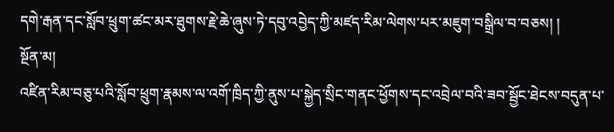དགེ་རྒན་དང་སློབ་ཕྲུག་ཚང་མར་ཐུགས་རྗེ་ཆེ་ཞུས་ཏེ་དབུ་འབྱེད་ཀྱི་མཛད་རིམ་ལེགས་པར་མཇུག་བསྒྲིལ་བ་བཅས། །
སྔོན་མ།
འཛིན་རིམ་བཅུ་པའི་སློབ་ཕྲུག་རྣམས་ལ་འགོ་ཁྲིད་ཀྱི་ནུས་པ་སྐྱེད་སྲིང་གནང་ཕྱོགས་དང་འབྲེལ་བའི་ཟབ་སྦྱོང་ཐེངས་བདུན་པ་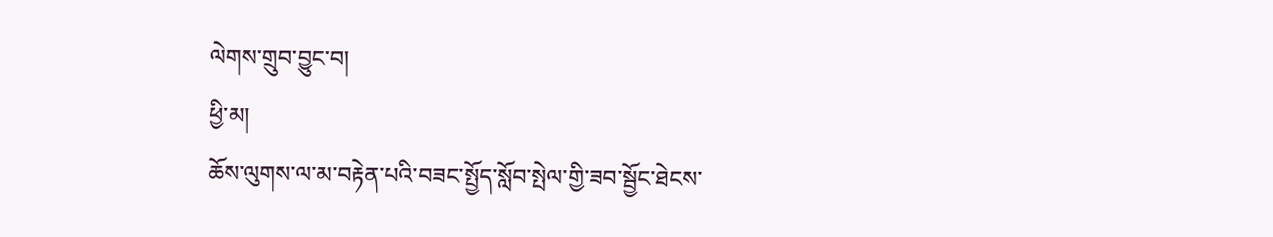ལེགས་གྲུབ་བྱུང་བ།
ཕྱི་མ།
ཆོས་ལུགས་ལ་མ་བརྟེན་པའི་བཟང་སྤྱོད་སློབ་སྤེལ་གྱི་ཟབ་སྦྱོང་ཐེངས་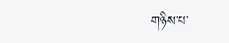གཉིས་པ་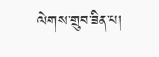ལེགས་གྲུབ་ཟིན་པ།